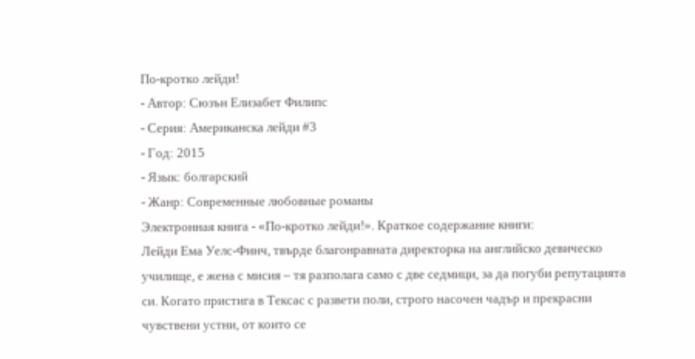По-кротко лейди!
- Автор: Сюзън Елизабет Филипс
- Серия: Американска лейди #3
- Год: 2015
- Язык: болгарский
- Жанр: Современные любовные романы
Электронная книга - «По-кротко лейди!». Краткое содержание книги:
Лейди Ема Уелс-Финч, твърде благонравната директорка на английско девическо училище, е жена с мисия – тя разполага само с две седмици, за да погуби репутацията си. Когато пристига в Тексас с развети поли, строго насочен чадър и прекрасни чувствени устни, от които се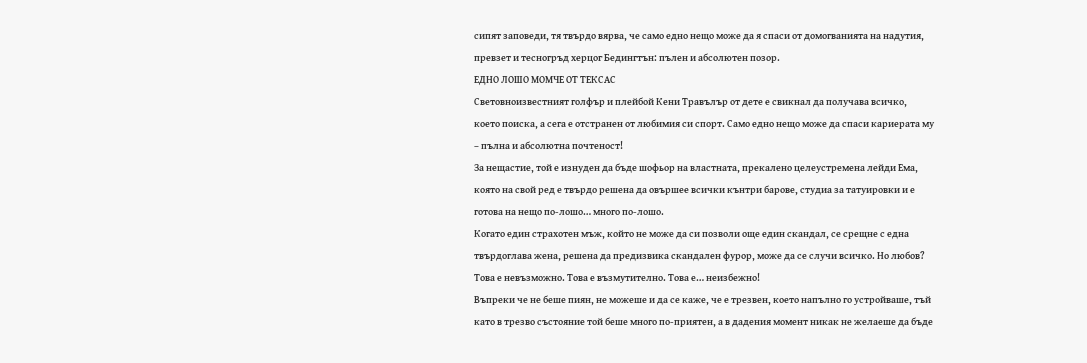сипят заповеди, тя твърдо вярва, че само едно нещо може да я спаси от домогванията на надутия, превзет и тесногръд херцог Бедингтън: пълен и абсолютен позор.
ЕДНО ЛОШО МОМЧЕ ОТ ТЕКСАС
Световноизвестният голфър и плейбой Кени Травълър от дете е свикнал да получава всичко, което поиска, а сега е отстранен от любимия си спорт. Само едно нещо може да спаси кариерата му – пълна и абсолютна почтеност!
За нещастие, той е изнуден да бъде шофьор на властната, прекалено целеустремена лейди Ема, която на свой ред е твърдо решена да овършее всички кънтри барове, студиа за татуировки и е готова на нещо по-лошо… много по-лошо.
Когато един страхотен мъж, който не може да си позволи още един скандал, се срещне с една твърдоглава жена, решена да предизвика скандален фурор, може да се случи всичко. Но любов? Това е невъзможно. Това е възмутително. Това е… неизбежно!
Въпреки че не беше пиян, не можеше и да се каже, че е трезвен, което напълно го устройваше, тъй като в трезво състояние той беше много по-приятен, а в дадения момент никак не желаеше да бъде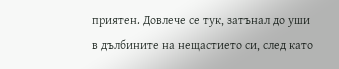приятен. Довлече се тук, затънал до уши в дълбините на нещастието си, след като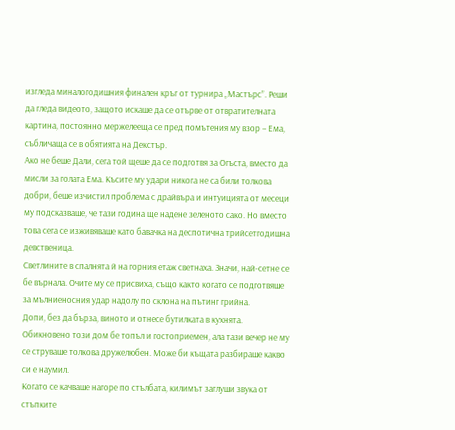изгледа миналогодишния финален кръг от турнира „Мастърс”. Реши да гледа видеото, защото искаше да се отърве от отвратителната картина, постоянно мержелееща се пред помътения му взор – Ема, събличаща се в обятията на Декстър.
Ако не беше Дали, сега той щеше да се подготвя за Огъста, вместо да мисли за голата Ема. Късите му удари никога не са били толкова добри, беше изчистил проблема с драйвъра и интуицията от месеци му подсказваше, че тази година ще надене зеленото сако. Но вместо това сега се изживяваше като бавачка на деспотична трийсетгодишна девственица.
Светлините в спалнята й на горния етаж светнаха. Значи, най-сетне се бе върнала. Очите му се присвиха, също както когато се подготвяше за мълниеносния удар надолу по склона на пътинг грийна.
Допи, без да бърза, виното и отнесе бутилката в кухнята. Обикновено този дом бе топъл и гостоприемен, ала тази вечер не му се струваше толкова дружелюбен. Може би къщата разбираше какво си е наумил.
Когато се качваше нагоре по стълбата, килимът заглуши звука от стъпките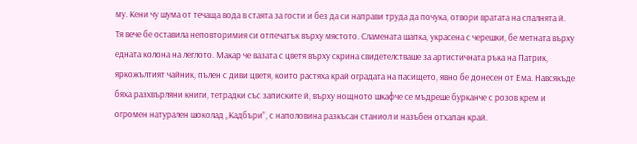му. Кени чу шума от течаща вода в стаята за гости и без да си направи труда да почука, отвори вратата на спалнята й.
Тя вече бе оставила неповторимия си отпечатък върху мястото. Сламената шапка, украсена с черешки, бе метната върху едната колона на леглото. Макар че вазата с цветя върху скрина свидетелстваше за артистичната ръка на Патрик, яркожълтият чайник, пълен с диви цветя, които растяха край оградата на пасището, явно бе донесен от Ема. Навсякъде бяха разхвърляни книги, тетрадки със записките й, върху нощното шкафче се мъдреше бурканче с розов крем и огромен натурален шоколад „Кадбъри”, с наполовина разкъсан станиол и назъбен отхапан край.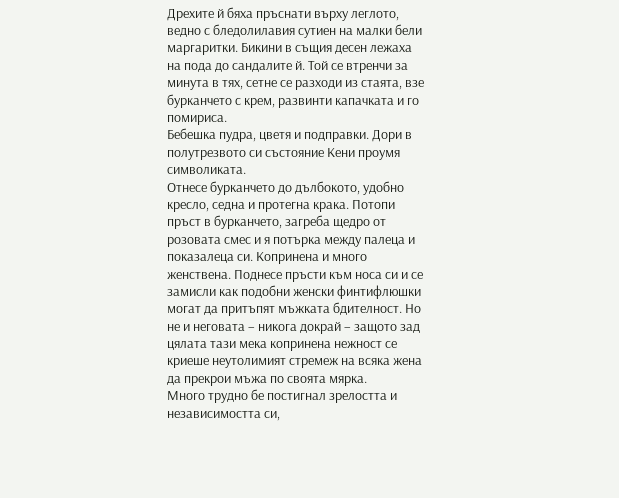Дрехите й бяха пръснати върху леглото, ведно с бледолилавия сутиен на малки бели маргаритки. Бикини в същия десен лежаха на пода до сандалите й. Той се втренчи за минута в тях, сетне се разходи из стаята, взе бурканчето с крем, развинти капачката и го помириса.
Бебешка пудра, цветя и подправки. Дори в полутрезвото си състояние Кени проумя символиката.
Отнесе бурканчето до дълбокото, удобно кресло, седна и протегна крака. Потопи пръст в бурканчето, загреба щедро от розовата смес и я потърка между палеца и показалеца си. Копринена и много женствена. Поднесе пръсти към носа си и се замисли как подобни женски финтифлюшки могат да притъпят мъжката бдителност. Но не и неговата – никога докрай – защото зад цялата тази мека копринена нежност се криеше неутолимият стремеж на всяка жена да прекрои мъжа по своята мярка.
Много трудно бе постигнал зрелостта и независимостта си,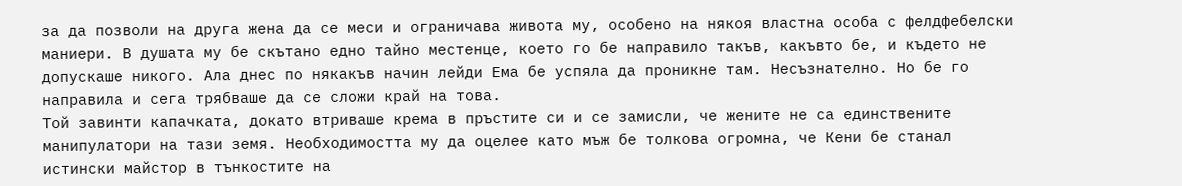за да позволи на друга жена да се меси и ограничава живота му, особено на някоя властна особа с фелдфебелски маниери. В душата му бе скътано едно тайно местенце, което го бе направило такъв, какъвто бе, и където не допускаше никого. Ала днес по някакъв начин лейди Ема бе успяла да проникне там. Несъзнателно. Но бе го направила и сега трябваше да се сложи край на това.
Той завинти капачката, докато втриваше крема в пръстите си и се замисли, че жените не са единствените манипулатори на тази земя. Необходимостта му да оцелее като мъж бе толкова огромна, че Кени бе станал истински майстор в тънкостите на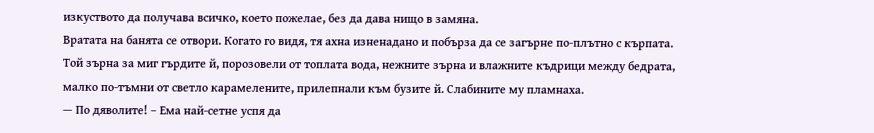изкуството да получава всичко, което пожелае, без да дава нищо в замяна.
Вратата на банята се отвори. Когато го видя, тя ахна изненадано и побърза да се загърне по-плътно с кърпата. Той зърна за миг гърдите й, порозовели от топлата вода, нежните зърна и влажните къдрици между бедрата, малко по-тъмни от светло карамелените, прилепнали към бузите й. Слабините му пламнаха.
— По дяволите! – Ема най-сетне успя да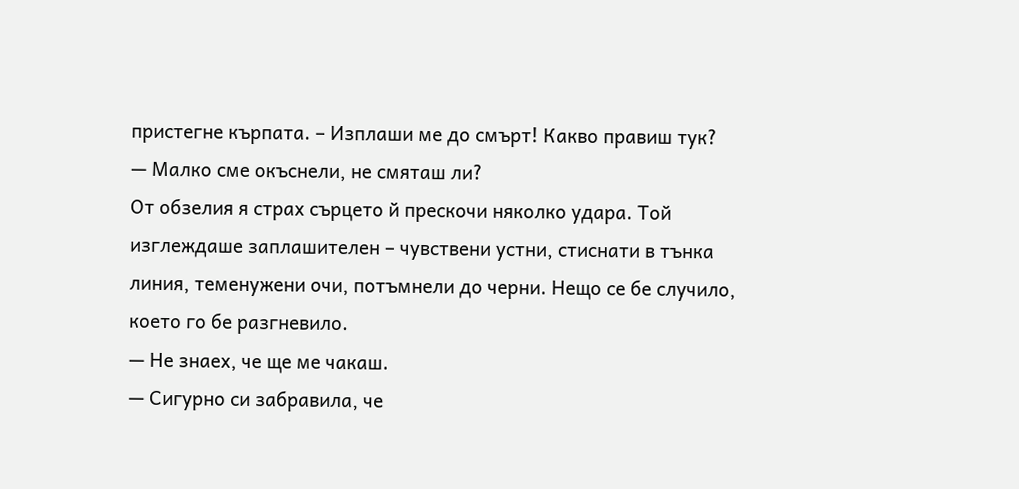пристегне кърпата. – Изплаши ме до смърт! Какво правиш тук?
— Малко сме окъснели, не смяташ ли?
От обзелия я страх сърцето й прескочи няколко удара. Той изглеждаше заплашителен – чувствени устни, стиснати в тънка линия, теменужени очи, потъмнели до черни. Нещо се бе случило, което го бе разгневило.
— Не знаех, че ще ме чакаш.
— Сигурно си забравила, че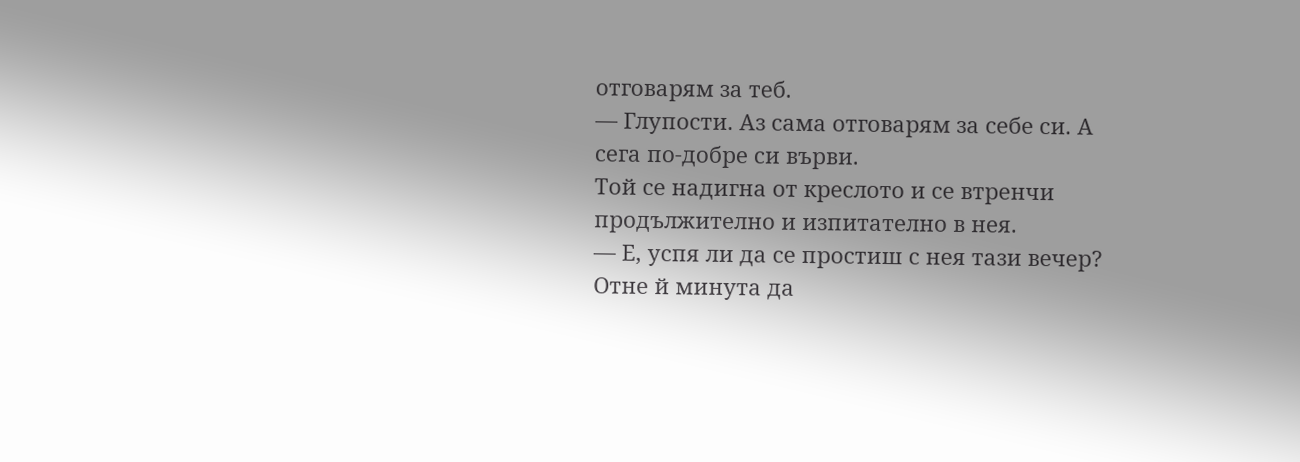отговарям за теб.
— Глупости. Аз сама отговарям за себе си. А сега по-добре си върви.
Той се надигна от креслото и се втренчи продължително и изпитателно в нея.
— Е, успя ли да се простиш с нея тази вечер?
Отне й минута да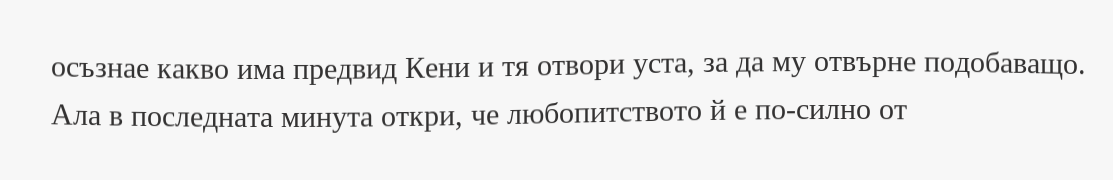осъзнае какво има предвид Кени и тя отвори уста, за да му отвърне подобаващо. Ала в последната минута откри, че любопитството й е по-силно от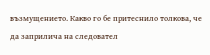възмущението. Какво го бе притеснило толкова, че да заприлича на следовател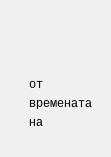от времената на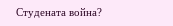Студената война?